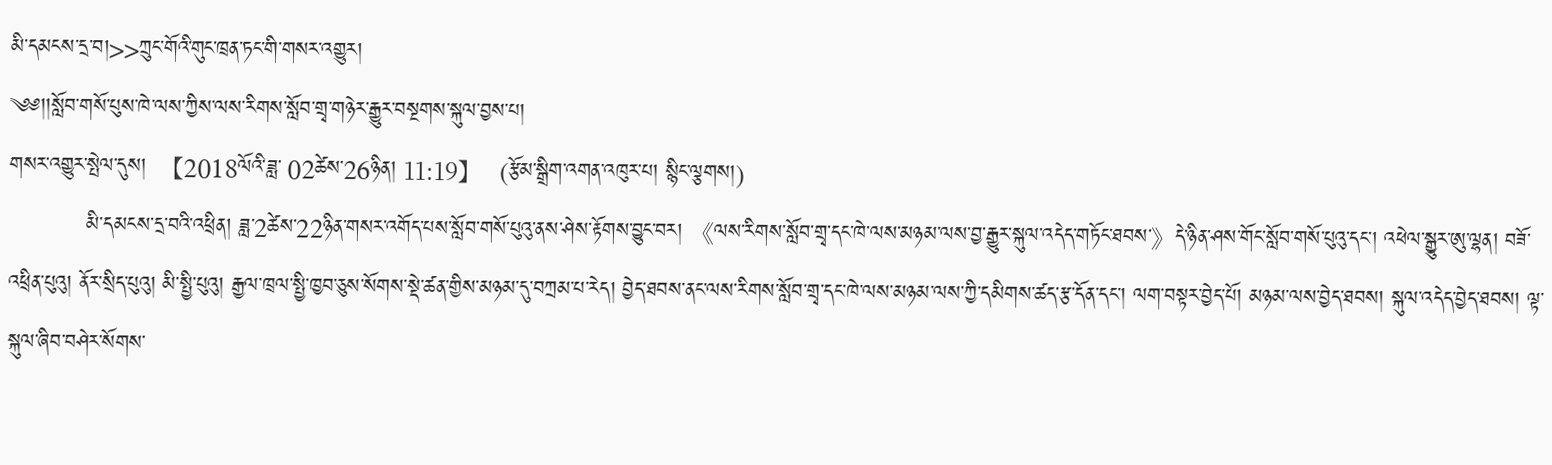མི་དམངས་དྲ་བ།>>ཀྲུང་གོའི་གུང་ཁྲན་ཏང་གི་གསར་འགྱུར།
༄༅།།སློབ་གསོ་པུས་ཁེ་ལས་ཀྱིས་ལས་རིགས་སློབ་གྲྭ་གཉེར་རྒྱུར་བསྔགས་སྐུལ་བྱས་པ།
གསར་འགྱུར་སྤེལ་དུས།  【2018ལོའི་ཟླ་ 02ཚེས་26ཉིན། 11:19】   (རྩོམ་སྒྲིག་འགན་འཁུར་པ། སྙིང་ལྕགས།)
           མི་དམངས་དྲ་བའི་འཕྲིན། ཟླ་2ཚེས་22ཉིན་གསར་འགོད་པས་སློབ་གསོ་པུའུ་ནས་ཤེས་རྟོགས་བྱུང་བར། 《ལས་རིགས་སློབ་གྲྭ་དང་ཁེ་ལས་མཉམ་ལས་བྱ་རྒྱུར་སྐུལ་འདེད་གཏོང་ཐབས་》དེ་ཉིན་ཤས་གོང་སློབ་གསོ་པུའུ་དང་། འཕེལ་སྒྱུར་ཨུ་ལྷན། བཟོ་འཕྲིན་པུའུ། ནོར་སྲིད་པུའུ། མི་སྤྱི་པུའུ། རྒྱལ་ཁྲལ་སྤྱི་ཁྱབ་ཅུས་སོགས་སྡེ་ཚན་གྱིས་མཉམ་དུ་བཀྲམ་པ་རེད། བྱེད་ཐབས་ནང་ལས་རིགས་སློབ་གྲྭ་དང་ཁེ་ལས་མཉམ་ལས་ཀྱི་དམིགས་ཚད་རྩ་དོན་དང་། ལག་བསྟར་བྱེད་པོ། མཉམ་ལས་བྱེད་ཐབས། སྐུལ་འདེད་བྱེད་ཐབས། ལྟ་སྐུལ་ཞིབ་བཤེར་སོགས་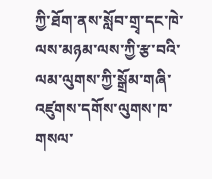ཀྱི་ཐོག་ནས་སློབ་གྲྭ་དང་ཁེ་ལས་མཉམ་ལས་ཀྱི་རྩ་བའི་ལམ་ལུགས་ཀྱི་སྒྲོམ་གཞི་འཛུགས་དགོས་ལུགས་ཁ་གསལ་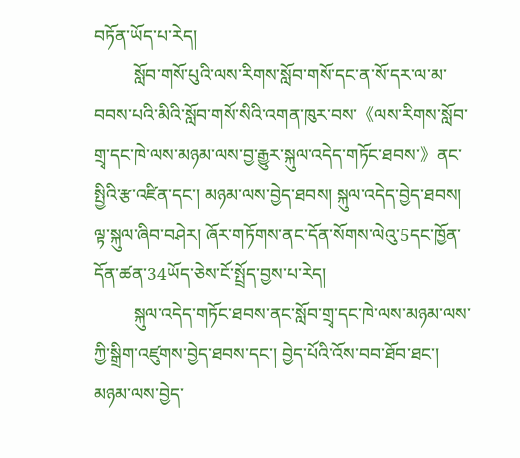བཏོན་ཡོད་པ་རེད།
         སློབ་གསོ་པུའི་ལས་རིགས་སློབ་གསོ་དང་ན་སོ་དར་ལ་མ་བབས་པའི་མིའི་སློབ་གསོ་སིའི་འགན་ཁུར་བས་《ལས་རིགས་སློབ་གྲྭ་དང་ཁེ་ལས་མཉམ་ལས་བྱ་རྒྱུར་སྐུལ་འདེད་གཏོང་ཐབས་》ནང་སྤྱིའི་རྩ་འཛིན་དང་། མཉམ་ལས་བྱེད་ཐབས། སྐུལ་འདེད་བྱེད་ཐབས། ལྟ་སྐུལ་ཞིབ་བཤེར། ཞོར་གཏོགས་ནང་དོན་སོགས་ལེའུ་5དང་ཁྱོན་དོན་ཚན་34ཡོད་ཅེས་ངོ་སྤྲོད་བྱས་པ་རེད།
         སྐུལ་འདེད་གཏོང་ཐབས་ནང་སློབ་གྲྭ་དང་ཁེ་ལས་མཉམ་ལས་ཀྱི་སྒྲིག་འཛུགས་བྱེད་ཐབས་དང་། བྱེད་པོའི་འོས་བབ་ཐོབ་ཐང་། མཉམ་ལས་བྱེད་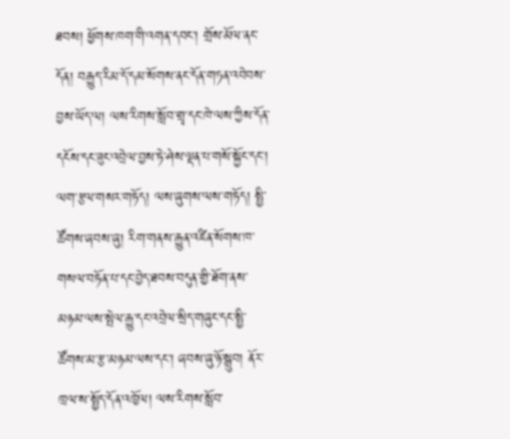ཐབས། ཕྱོགས་ཁག་གི་འགན་དབང་། གྲོས་མོལ་ནང་དོན། བརྒྱུད་རིམ་དོ་དམ་སོགས་ནང་དོན་གཏན་འབེབས་བྱས་ཡོད་ལ། ལས་རིགས་སློབ་གྲྭ་དང་ཁེ་ལས་ཀྱིས་དོན་དངོས་དང་ཟུང་འབྲེལ་བྱས་ཏེ་ཤེས་ལྡན་པ་གསོ་སྐྱོང་དང་། ལག་རྩལ་གསར་གཏོད། ལས་ཞུགས་ལས་གཏོད། སྤྱི་ཚོགས་ཞབས་ཞུ། རིག་གནས་རྒྱུན་འཛིན་སོགས་ཁ་གསལ་བཏོན་པ་དང་བྱེད་ཐབས་བདུན་གྱི་ཐོག་ནས་མཉམ་ལས་སྤེལ་རྒྱུ་དང་འབྲེལ་སྲིད་གཞུང་དང་སྤྱི་ཚོགས་མ་རྩ་མཉམ་ལས་དང་། ཞབས་ཞུ་ཉོ་སྒྲུབ། ནོར་ཁྲལ་ས་སྤྱོད་དོན་འཁྱོལ། ལས་རིགས་སློབ་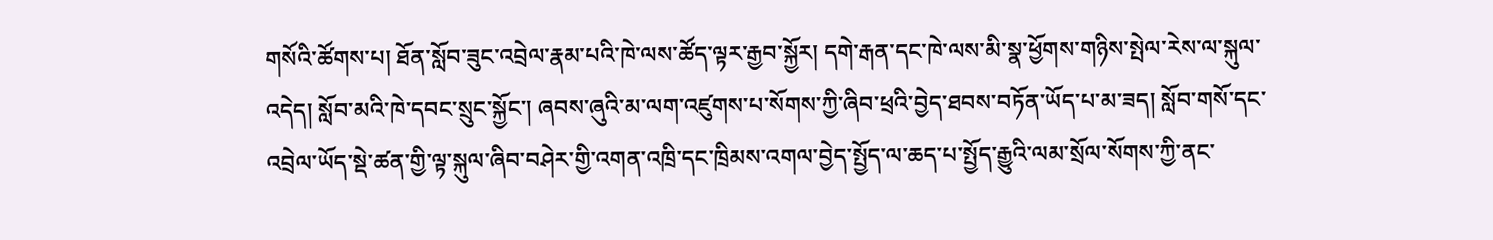གསོའི་ཚོགས་པ། ཐོན་སློབ་ཟུང་འབྲེལ་རྣམ་པའི་ཁེ་ལས་ཚོད་ལྟར་རྒྱབ་སྐྱོར། དགེ་རྒན་དང་ཁེ་ལས་མི་སྣ་ཕྱོགས་གཉིས་སྤེལ་རེས་ལ་སྐུལ་འདེད། སློབ་མའི་ཁེ་དབང་སྲུང་སྐྱོང་། ཞབས་ཞུའི་མ་ལག་འཛུགས་པ་སོགས་ཀྱི་ཞིབ་ཕྲའི་བྱེད་ཐབས་བཏོན་ཡོད་པ་མ་ཟད། སློབ་གསོ་དང་འབྲེལ་ཡོད་སྡེ་ཚན་གྱི་ལྟ་སྐུལ་ཞིབ་བཤེར་གྱི་འགན་འཁྲི་དང་ཁྲིམས་འགལ་བྱེད་སྤྱོད་ལ་ཆད་པ་སྤྱོད་རྒྱུའི་ལམ་སྲོལ་སོགས་ཀྱི་ནང་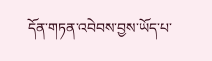དོན་གཏན་འབེབས་བྱས་ཡོད་པ་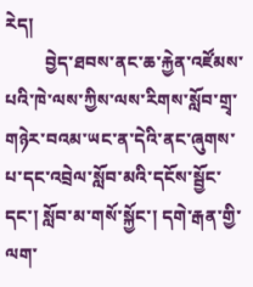རེད།
         བྱེད་ཐབས་ནང་ཆ་རྐྱེན་འཛོམས་པའི་ཁེ་ལས་ཀྱིས་ལས་རིགས་སློབ་གྲྭ་གཉེར་བའམ་ཡང་ན་དེའི་ནང་ཞུགས་པ་དང་འབྲེལ་སློབ་མའི་དངོས་སྦྱོང་དང་། སློབ་མ་གསོ་སྐྱོང་། དགེ་རྒན་གྱི་ལག་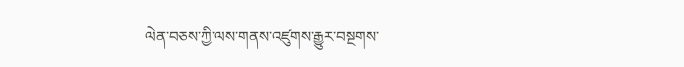ལེན་བཅས་ཀྱི་ལས་གནས་འཛུགས་རྒྱུར་བསྔགས་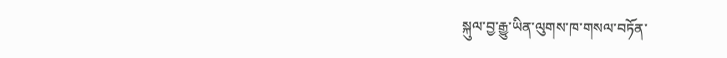སྐུལ་བྱ་རྒྱུ་ཡིན་ལུགས་ཁ་གསལ་བཏོན་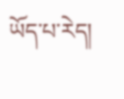ཡོད་པ་རེད།